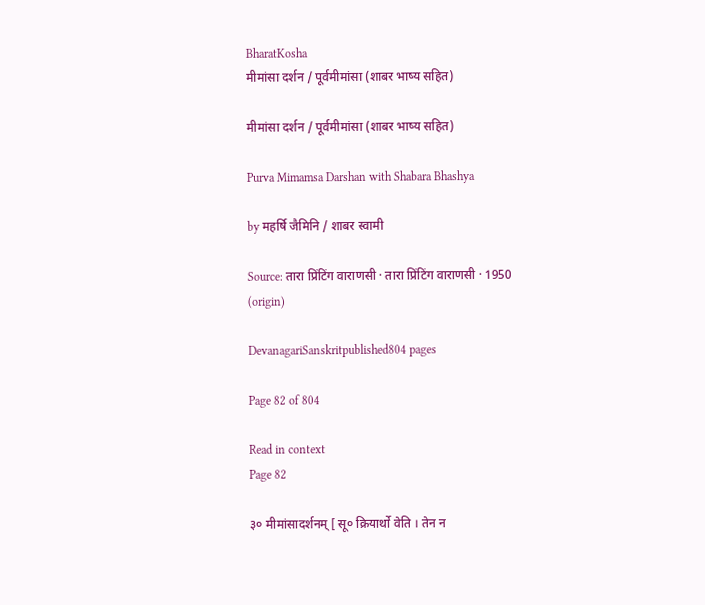BharatKosha
मीमांसा दर्शन / पूर्वमीमांसा (शाबर भाष्य सहित)

मीमांसा दर्शन / पूर्वमीमांसा (शाबर भाष्य सहित)

Purva Mimamsa Darshan with Shabara Bhashya

by महर्षि जैमिनि / शाबर स्वामी

Source: तारा प्रिंटिंग वाराणसी · तारा प्रिंटिंग वाराणसी · 1950 (origin)

DevanagariSanskritpublished804 pages

Page 82 of 804

Read in context
Page 82

३० मीमांसादर्शनम् [ सू० क्रियार्थो वेति । तेन न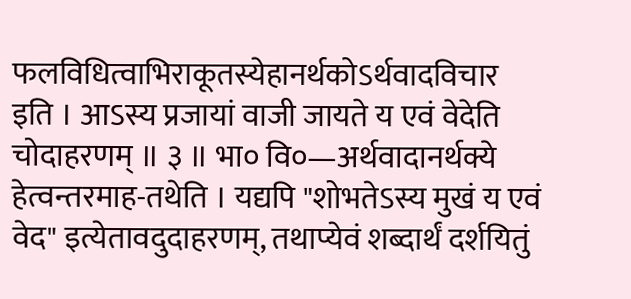फलविधित्वाभिराकूतस्येहानर्थकोऽर्थवादविचार इति । आऽस्य प्रजायां वाजी जायते य एवं वेदेति चोदाहरणम् ॥ ३ ॥ भा० वि०—अर्थवादानर्थक्ये हेत्वन्तरमाह-तथेति । यद्यपि "शोभतेऽस्य मुखं य एवं वेद" इत्येतावदुदाहरणम्, तथाप्येवं शब्दार्थं दर्शयितुं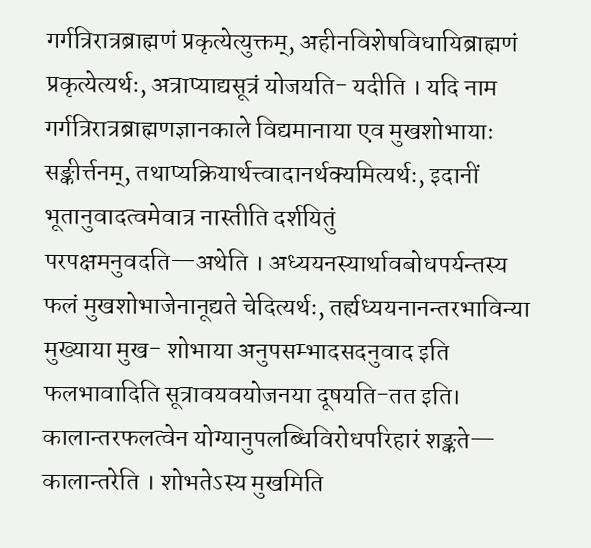गर्गत्रिरात्रब्राह्मणं प्रकृत्येत्युक्तम्, अहीनविशेषविधायिब्राह्मणं प्रकृत्येत्यर्थः, अत्राप्याद्यसूत्रं योजयति- यदीति । यदि नाम गर्गत्रिरात्रब्राह्मणज्ञानकाले विद्यमानाया एव मुखशोभायाः सङ्कीर्त्तनम्, तथाप्यक्रियार्थत्त्वादानर्थक्यमित्यर्थः, इदानीं भूतानुवादत्वमेवात्र नास्तीति दर्शयितुं परपक्षमनुवदति—अथेति । अध्ययनस्यार्थावबोधपर्यन्तस्य फलं मुखशोभाजेनानूद्यते चेदित्यर्थः, तर्ह्यध्ययनानन्तरभाविन्या मुख्याया मुख- शोभाया अनुपसम्भादसदनुवाद इति फलभावादिति सूत्रावयवयोजनया दूषयति-तत इति। कालान्तरफलत्वेन योग्यानुपलब्धिविरोधपरिहारं शङ्कते— कालान्तरेति । शोभतेऽस्य मुखमिति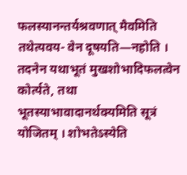फलस्यानन्तर्यश्रवणात् मैवमिति तथेत्यवय- वेन दूषयति—नहोति । तदनेन यथाभूतं मुखशोभादिफलत्वेन कोर्त्यते, तथा भूतस्याभावादानर्थक्यमिति सूत्रं योजितम् । शोभतेऽस्येति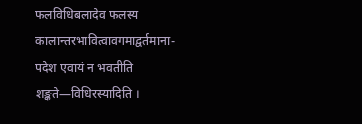फलविधिबलादेव फलस्य कालान्तरभावित्वावगमाद्वर्तमाना- पदेश एवायं न भवतीति शङ्कते—विधिरस्यादिति ।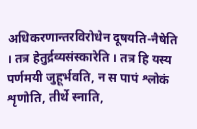अधिकरणान्तरविरोधेन दूषयति-नैषेति । तत्र हेतुर्द्रव्यसंस्कारेति । तत्र हि यस्य पर्णमयी जुहूर्भवति, न स पापं श्लोकं शृणोति, तीर्थे स्नाति,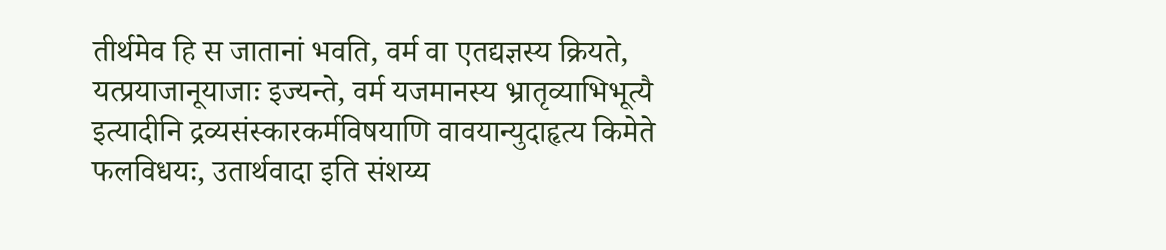तीर्थमेव हि स जातानां भवति, वर्म वा एतद्यज्ञस्य क्रियते, यत्प्रयाजानूयाजाः इज्यन्ते, वर्म यजमानस्य भ्रातृव्याभिभूत्यै इत्यादीनि द्रव्यसंस्कारकर्मविषयाणि वावयान्युदाहृत्य किमेते फलविधयः, उतार्थवादा इति संशय्य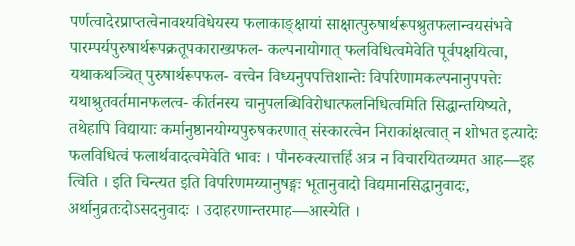पर्णत्वादेरप्राप्तत्वेनावश्यविधेयस्य फलाकाङ्क्षायां साक्षात्पुरुषार्थरूपश्रुतफलान्वयसंभवे पारम्पर्यपुरुषार्थरूपक्रतूपकाराख्यफल- कल्पनायोगात् फलविधित्वमेवेति पूर्वपक्षयित्वा, यथाकथञ्चित् पुरुषार्थरूपफल- वत्त्वेन विध्यनुपपत्तिशान्तेः विपरिणामकल्पनानुपपत्तेः यथाश्रुतवर्तमानफलत्व- कीर्तनस्य चानुपलब्धिविरोधात्फलनिधित्वमिति सिद्धान्तयिष्यते, तथेहापि विद्यायाः कर्मानुष्ठानयोग्यपुरुषकरणात् संस्कारत्वेन निराकांक्षत्वात् न शोभत इत्यादेः फलविधित्वं फलार्थवादत्वमेवेति भावः । पौनरुक्त्यात्तर्हि अत्र न विचारयितव्यमत आह—इह त्विति । इति चिन्त्यत इति विपरिणमय्यानुषङ्गः भूतानुवादो विद्यमानसिद्धानुवादः, अर्थानुव्रतःदोऽसदनुवादः । उदाहरणान्तरमाह—आस्येति ।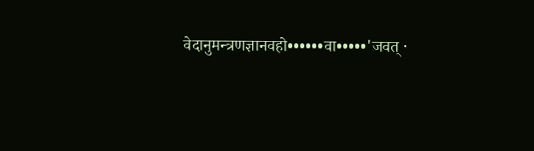वेदानुमन्त्रणज्ञानवहो••••••वा•••••'जवत् ·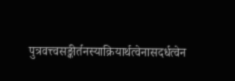पुत्रवत्त्वसङ्कीर्तनस्याक्रियार्थत्वेनासदर्धत्वेन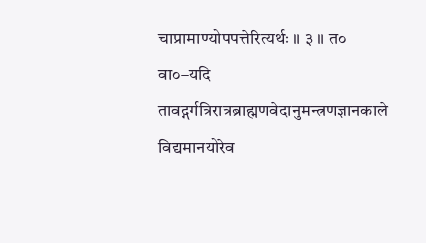चाप्रामाण्योपपत्तेरित्यर्थः ॥ ३ ॥ त० वा०–यदि तावद्गर्गत्रिरात्रब्राह्मणवेदानुमन्त्रणज्ञानकाले विद्यमानयोरेव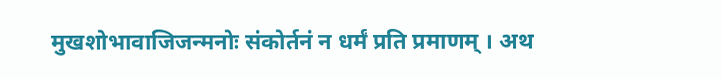मुखशोभावाजिजन्मनोः संकोर्तनं न धर्मं प्रति प्रमाणम् । अथ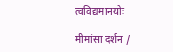त्वविद्यमानयोः

मीमांसा दर्शन /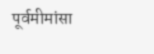पूर्वमीमांसा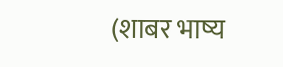(शाबर भाष्य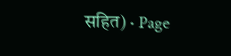सहित) · Page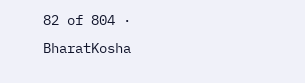82 of 804 · BharatKosha